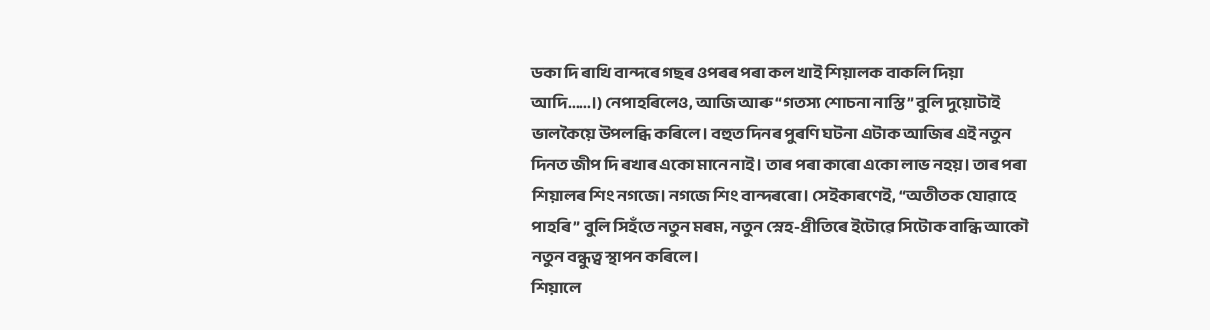ডকা দি ৰাখি বান্দৰে গছৰ ওপৰৰ পৰা কল খাই শিয়ালক বাকলি দিয়া আদি......।) নেপাহৰিলেও, আজি আৰু “গতস্য শোচনা নাস্তি” বুলি দুয়োটাই ভালকৈয়ে উপলব্ধি কৰিলে। বহুত দিনৰ পুৰণি ঘটনা এটাক আজিৰ এই নতুন দিনত জীপ দি ৰখাৰ একো মানে নাই। তাৰ পৰা কাৰো একো লাভ নহয়। তাৰ পৰা শিয়ালৰ শিং নগজে। নগজে শিং বান্দৰৰো। সেইকাৰণেই, “অতীতক যোৱাহে পাহৰি” বুলি সিহঁতে নতুন মৰম, নতুন স্নেহ-প্ৰীতিৰে ইটোৱে সিটোক বান্ধি আকৌ নতুন বন্ধুত্ব স্থাপন কৰিলে।
শিয়ালে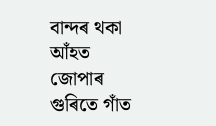বান্দৰ থকা আঁহত জোপাৰ গুৰিতে গাঁত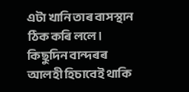এটা খানি তাৰ বাসস্থান ঠিক কৰি ললে। কিছুদিন বান্দৰৰ আলহী হিচাবেই থাকি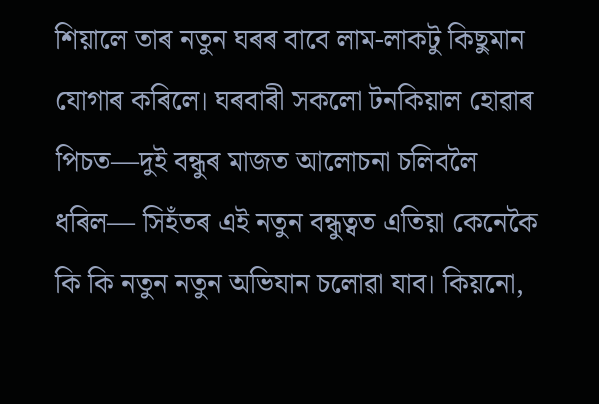শিয়ালে তাৰ নতুন ঘৰৰ বাবে লাম-লাকটু কিছুমান যোগাৰ কৰিলে। ঘৰবাৰী সকলো টনকিয়াল হোৱাৰ পিচত—দুই বন্ধুৰ মাজত আলোচনা চলিবলৈ ধৰিল— সিহঁতৰ এই নতুন বন্ধুত্বত এতিয়া কেনেকৈ কি কি নতুন নতুন অভিযান চলোৱা যাব। কিয়নো,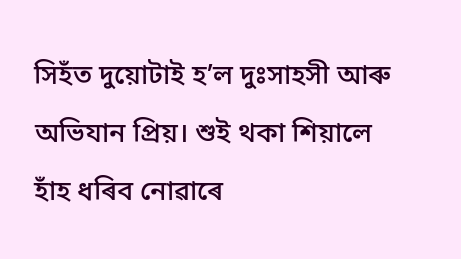সিহঁত দুয়োটাই হ’ল দুঃসাহসী আৰু অভিযান প্ৰিয়। শুই থকা শিয়ালে হাঁহ ধৰিব নোৱাৰে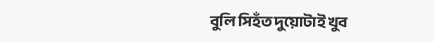বুলি সিহঁত দুয়োটাই খুব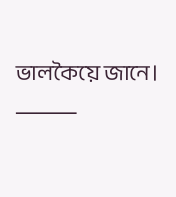ভালকৈয়ে জানে।
⸻